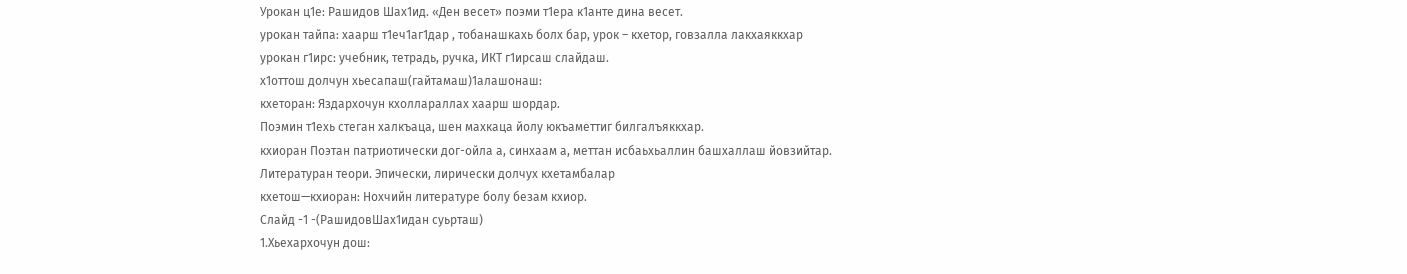Урокан ц1е: Рашидов Шах1ид. «Ден весет» поэми т1ера к1анте дина весет.
урокан тайпа: хаарш т1еч1аг1дар , тобанашкахь болх бар, урок – кхетор, говзалла лакхаяккхар
урокан г1ирс: учебник, тетрадь, ручка, ИКТ г1ирсаш слайдаш.
х1оттош долчун хьесапаш(гайтамаш)1алашонаш:
кхеторан: Яздархочун кхоллараллах хаарш шордар.
Поэмин т1ехь стеган халкъаца, шен махкаца йолу юкъаметтиг билгалъяккхар.
кхиоран Поэтан патриотически дог-ойла а, синхаам а, меттан исбаьхьаллин башхаллаш йовзийтар.
Литературан теори. Эпически, лирически долчух кхетамбалар
кхетош—кхиоран: Нохчийн литературе болу безам кхиор.
Слайд -1 -(РашидовШах1идан суьрташ)
1.Хьехархочун дош: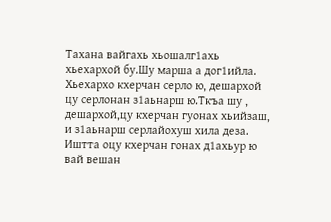Тахана вайгахь хьошалг1ахь хьехархой бу.Шу марша а дог1ийла.
Хьехархо кхерчан серло ю, дешархой цу серлонан з1аьнарш ю.Ткъа шу , дешархой,цу кхерчан гуонах хьийзаш, и з1аьнарш серлайохуш хила деза.
Иштта оцу кхерчан гонах д1ахьур ю вай вешан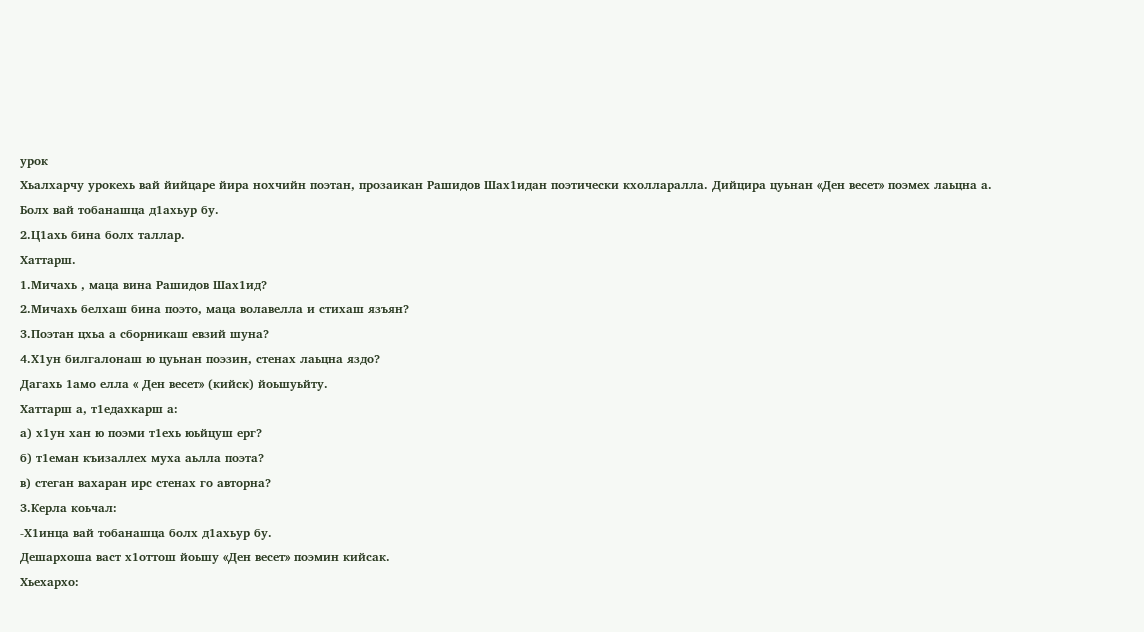урок
Хьалхарчу урокехь вай йийцаре йира нохчийн поэтан, прозаикан Рашидов Шах1идан поэтически кхолларалла. Дийцира цуьнан «Ден весет» поэмех лаьцна а.
Болх вай тобанашца д1ахьур бу.
2.Ц1ахь бина болх таллар.
Хаттарш.
1.Мичахь , маца вина Рашидов Шах1ид?
2.Мичахь белхаш бина поэто, маца волавелла и стихаш язъян?
3.Поэтан цхьа а сборникаш евзий шуна?
4.Х1ун билгалонаш ю цуьнан поэзин, стенах лаьцна яздо?
Дагахь 1амо елла « Ден весет» (кийск) йоьшуьйту.
Хаттарш а, т1едахкарш а:
а) х1ун хан ю поэми т1ехь юьйцуш ерг?
б) т1еман къизаллех муха аьлла поэта?
в) стеган вахаран ирс стенах го авторна?
3.Керла коьчал:
-Х1инца вай тобанашца болх д1ахьур бу.
Дешархоша васт х1оттош йоьшу «Ден весет» поэмин кийсак.
Хьехархо: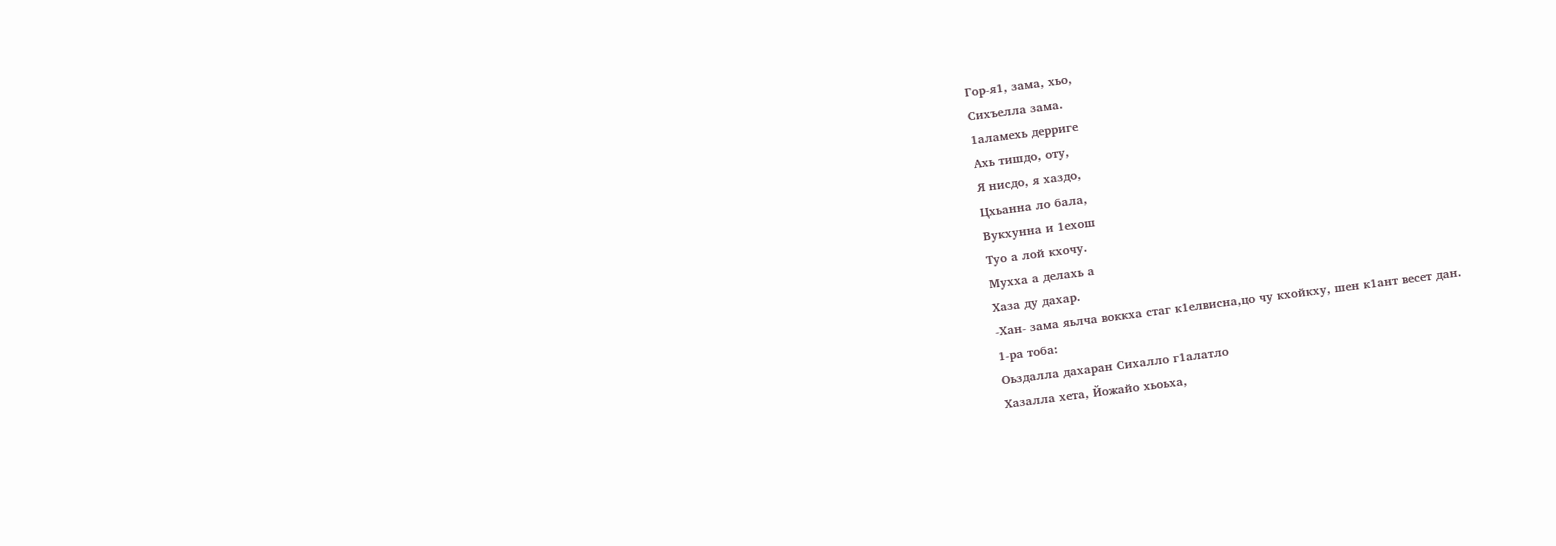Гор-я1, зама, хьо,
Сихъелла зама.
1аламехь дерриге
Ахь тишдо, оту,
Я нисдо, я хаздо,
Цхьанна ло бала,
Вукхунна и 1ехош
Туо а лой кхочу.
Мухха а делахь а
Хаза ду дахар.
-Хан- зама яьлча воккха стаг к1елвисна,цо чу кхойкху, шен к1ант весет дан.
1-ра тоба:
Оьздалла дахаран Сихалло г1алатло
Хазалла хета, Йожайо хьоьха,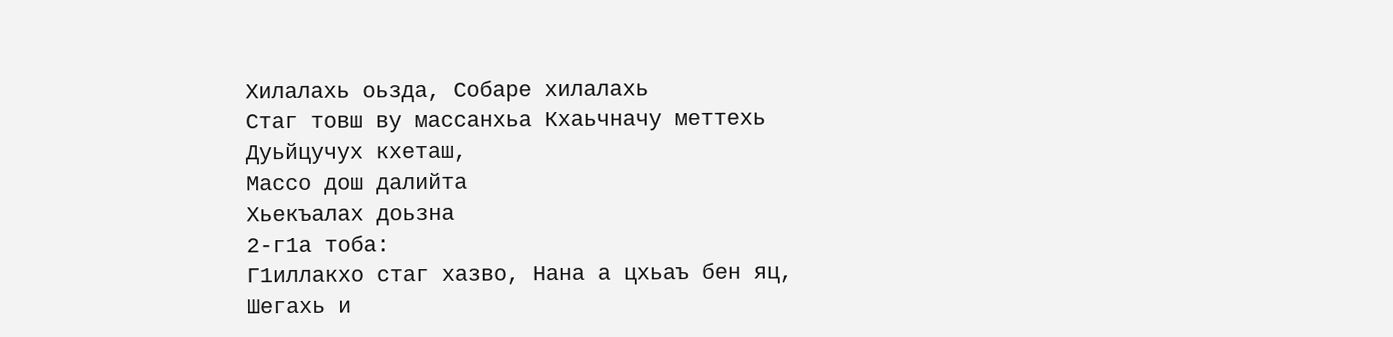Хилалахь оьзда, Собаре хилалахь
Стаг товш ву массанхьа Кхаьчначу меттехь
Дуьйцучух кхеташ,
Массо дош далийта
Хьекъалах доьзна
2-г1а тоба:
Г1иллакхо стаг хазво, Нана а цхьаъ бен яц,
Шегахь и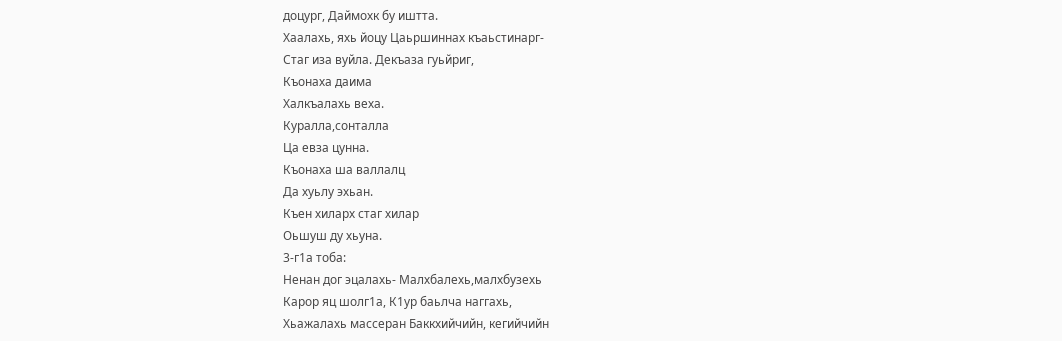доцург, Даймохк бу иштта.
Хаалахь, яхь йоцу Цаьршиннах къаьстинарг-
Стаг иза вуйла. Декъаза гуьйриг,
Къонаха даима
Халкъалахь веха.
Куралла,сонталла
Ца евза цунна.
Къонаха ша валлалц
Да хуьлу эхьан.
Къен хиларх стаг хилар
Оьшуш ду хьуна.
3-г1а тоба:
Ненан дог эцалахь- Малхбалехь,малхбузехь
Карор яц шолг1а, К1ур баьлча наггахь,
Хьажалахь массеран Баккхийчийн, кегийчийн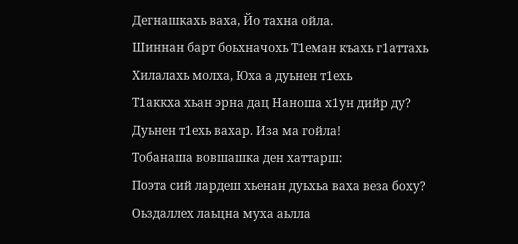Дегнашкахь ваха, Йо тахна ойла.
Шиннан барт боьхначохь Т1еман къахь г1аттахь
Хилалахь молха, Юха а дуьнен т1ехь
Т1аккха хьан эрна дац Наноша х1ун дийр ду?
Дуьнен т1ехь вахар. Иза ма гойла!
Тобанаша вовшашка ден хаттарш:
Поэта сий лардеш хьенан дуьхьа ваха веза боху?
Оьздаллех лаьцна муха аьлла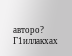авторо?
Г1иллакхах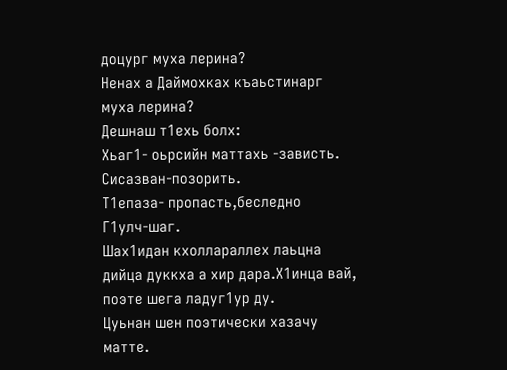доцург муха лерина?
Ненах а Даймохках къаьстинарг муха лерина?
Дешнаш т1ехь болх:
Хьаг1- оьрсийн маттахь -зависть.
Сисазван-позорить.
Т1епаза- пропасть,беследно
Г1улч-шаг.
Шах1идан кхоллараллех лаьцна дийца дуккха а хир дара.Х1инца вай, поэте шега ладуг1ур ду.
Цуьнан шен поэтически хазачу матте.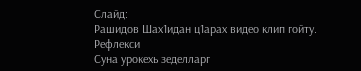Слайд:
Рашидов Шах1идан ц1арах видео клип гойту.
Рефлекси
Суна урокехь зеделларг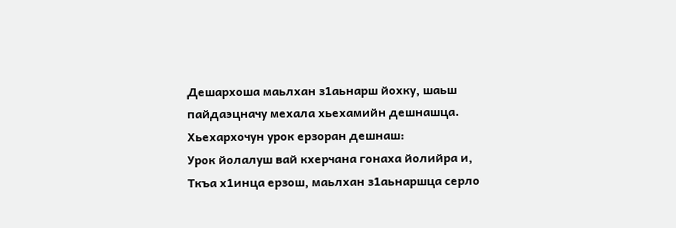Дешархоша маьлхан з1аьнарш йохку, шаьш пайдаэцначу мехала хьехамийн дешнашца.
Хьехархочун урок ерзоран дешнаш:
Урок йолалуш вай кхерчана гонаха йолийра и,
Ткъа х1инца ерзош, маьлхан з1аьнаршца серло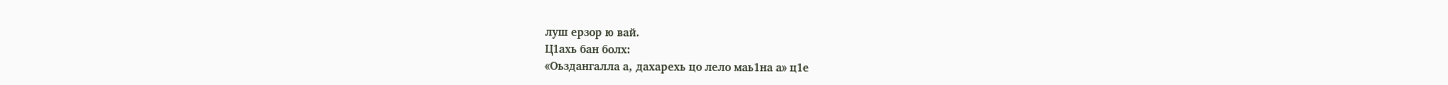луш ерзор ю вай.
Ц1ахь бан болх:
«Оьздангалла а, дахарехь цо лело маь1на а» ц1е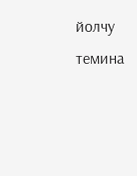йолчу темина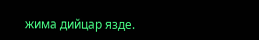жима дийцар язде.